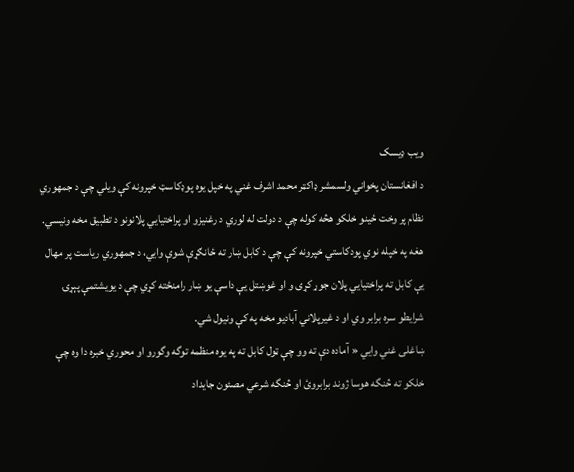ويب ډيسک
د افغانستان پخواني ولسمشر ډاکټر محمد اشرف غني په خپل یوه پوډکاسټ خپرونه کې ويلي چې د جمهوري نظام پر وخت ځینو خلکو هڅه کوله چې د دولت له لوري د رغنیزو او پراختیایي پلانونو د تطبیق مخه ونیسي.
هغه په خپله نوي پودکاستي خپرونه کې چې د کابل ښار ته ځانګړې شوې وایي، د جمهوري ریاست پر مهال یې کابل ته پراختیایي پلان جوړ کړی و او غوښتل یې داسې یو ښار رامنځته کړي چې د یویشتمې پېړۍ شرایطو سره برابر وي او د غیرپلاني آبادیو مخه په کې ونیول شي.
ښاغلی غني وايي « آماده دې ته وو چې ټول کابل ته په یوه منظمه توگه وگورو او محوري خبره دا وه چې خلکو ته څنگه هوسا ژوند برابروئ او څنگه شرعي مصئون جایداد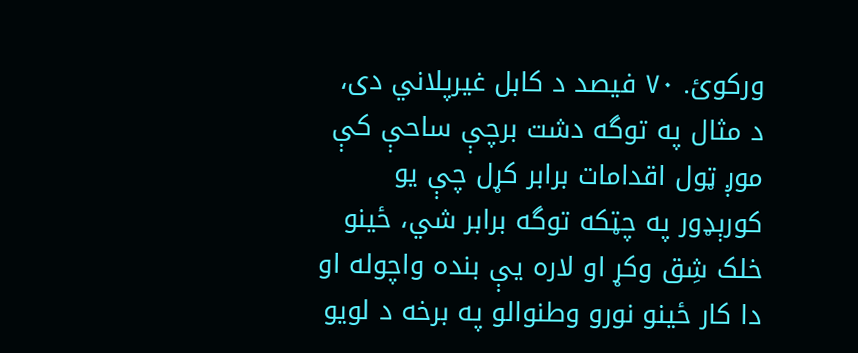ورکوئ. ۷۰ فیصد د کابل غیرپلاني دی، د مثال په توگه دشت برچې ساحې کې موږ ټول اقدامات برابر کړل چې یو کورېډور په چټکه توگه برابر شي، ځینو خلک شِق وکړ او لاره یې بنده واچوله او دا کار ځینو نورو وطنوالو په برخه د لویو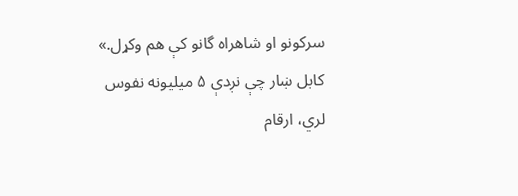سرکونو او شاهراه گانو کې هم وکړل.»
کابل ښار چې نږدې ۵ میلیونه نفوس لري، ارقام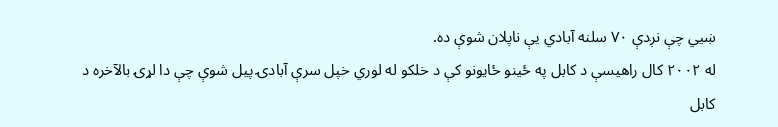ښيي چې نږدې ۷۰ سلنه آبادي یې ناپلان شوې ده.
له ۲۰۰۲ کال راهیسې د کابل په ځینو ځایونو کې د خلکو له لوري خپل سرې آبادۍ پيل شوې چې دا لړۍ بالآخره د کابل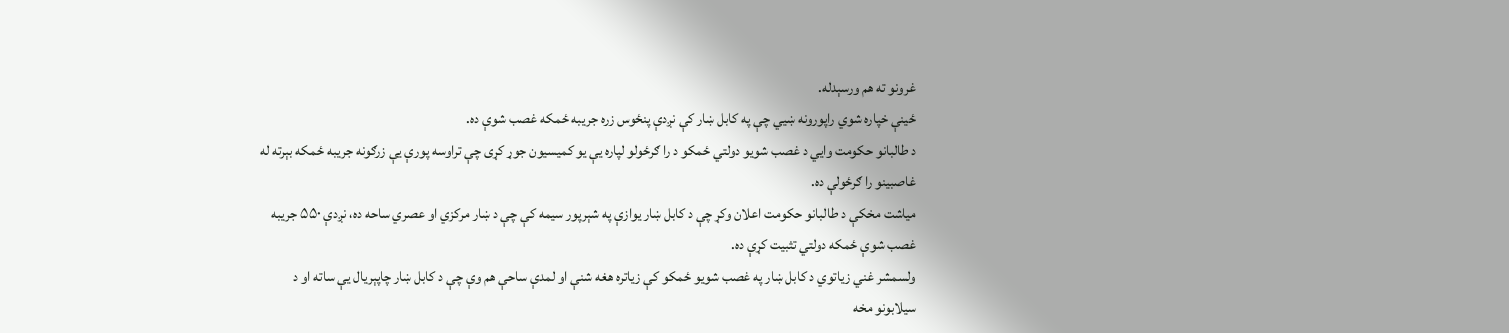غرونو ته هم ورسېدله.
ځينې خپاره شوي راپورونه ښيي چې په کابل ښار کې نږدې پنځوس زره جریبه ځمکه غصب شوې ده.
د طالبانو حکومت وايي د غصب شویو دولتي ځمکو د را ګرځولو لپاره یې یو کمیسیون جوړ کړی چې تراوسه پورې یې زرګونه جریبه ځمکه بېرته له غاصبینو را ګرځولې ده.
میاشت مخکې د طالبانو حکومت اعلان وکړ چې د کابل ښار یوازې په شېرپور سیمه کې چې د ښار مرکزي او عصري ساحه ده، نږدې ۵۵۰ جریبه غصب شوې ځمکه دولتي تثبیت کړې ده.
ولسمشر غني زیاتوي د کابل ښار په غصب شویو ځمکو کې زیاتره هغه شنې او لمدې ساحې هم وې چې د کابل ښار چاپېریال یې ساته او د سیلابونو مخه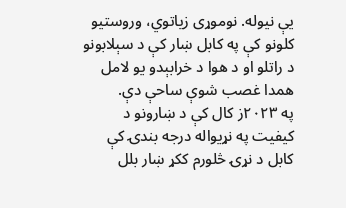یې نیوله. نوموړی زیاتوي، وروستیو کلونو کې په کابل ښار کې د سېلابونو د راتلو او د هوا د خرابېدو یو لامل همدا غصب شوې ساحې دې.
په ۲۰۲۳ز کال کې د ښارونو د کیفیت په نړیواله درجه بندۍ کې کابل د نړۍ څلورم ککړ ښار بلل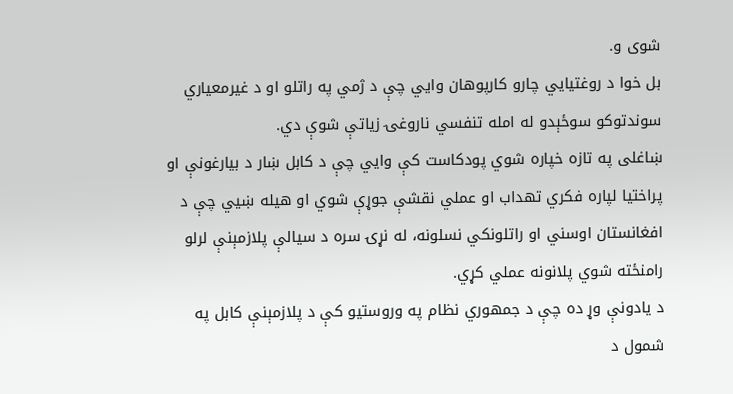شوی و.
بل خوا د روغتیايي چارو کارپوهان وایي چې د ژمي په راتلو او د غیرمعیاري سوندتوکو سوځېدو له امله تنفسي ناروغۍ زیاتې شوې دي.
ښاغلی په تازه خپاره شوي پودکاست کې وایي چې د کابل ښار د بیارغونې او پراختیا لپاره فکري تهداب او عملي نقشې جوړې شوي او هیله ښيي چې د افغانستان اوسني او راتلونکي نسلونه، له نړۍ سره د سیالې پلازمېنې لرلو رامنځته شوي پلانونه عملي کړي.
د یادونې وړ ده چې د جمهوري نظام په وروستیو کې د پلازمېنې کابل په شمول د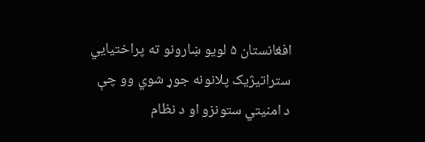افغانستان ۵ لویو ښارونو ته پراختیایي ستراتیژيک پلانونه جوړ شوي وو چې د امنیتي ستونزو او د نظام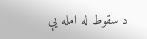د سقوط له امله یې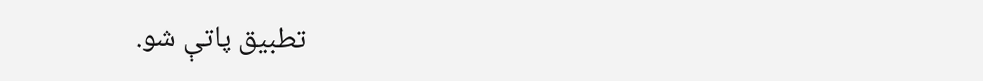تطبیق پاتې شو.